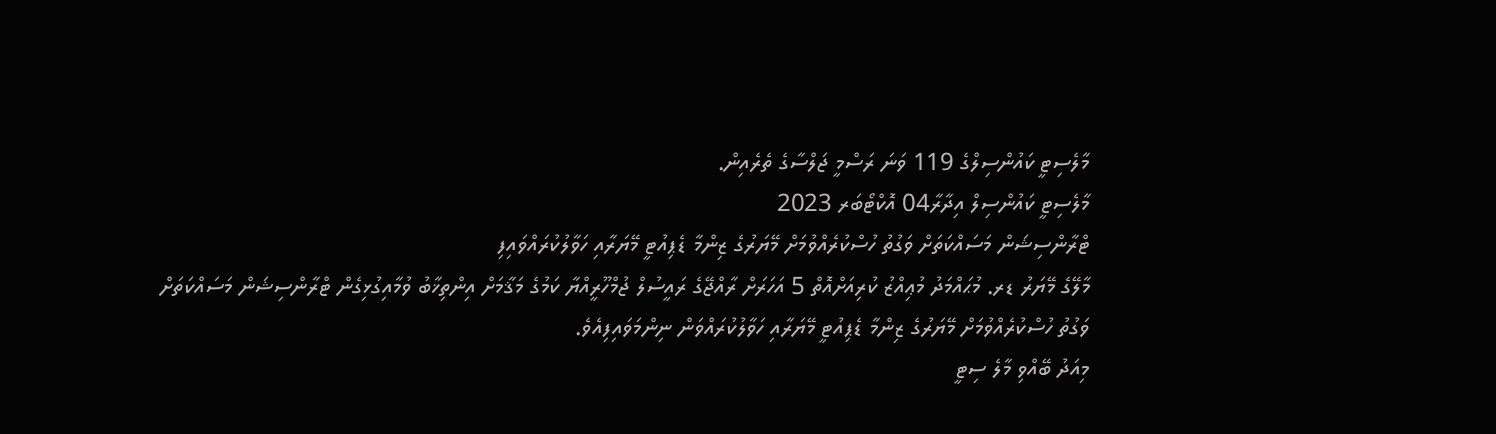މާލެސިޓީ ކައުންސިލްގެ 119 ވަނަ ރަސްމީ ޖަލްސާގެ ތެރެއިން.
މާލެސިޓީ ކައުންސިލް އިދާރާ04 އޮކްޓޯބަރ 2023
ޓްރާންސިޝަން މަސައްކަތަށް ވަގުތު ހުސްކުރެއްވުމަށް މޭޔަރުގެ ޒިންމާ ޑެޕިއުޓީ މޭޔަރާއި ހަވާލުކުރައްވައިފި
މާލޭގެ މޭޔަރު ޑރ. މުޙައްމަދު މުޢިއްޒު ކުރިއަށްއޮތް 5 އަހަރަށް ރާއްޖޭގެ ރައީސުލް ޖުމްހޫރީއްޔާ ކަމުގެ މަޤާމަށް އިންތިޚާބު ވުމާއިގުޅިގެން ޓްރާންސިޝަން މަސައްކަތަށް ވަގުތު ހުސްކުރެއްވުމަށް މޭޔަރުގެ ޒިންމާ ޑެޕިއުޓީ މޭޔަރާއި ހަވާލުކުރައްވަން ނިންމަވައިފިއެވެ.
މިއަދު ބޭއްވި މާލެ ސިޓީ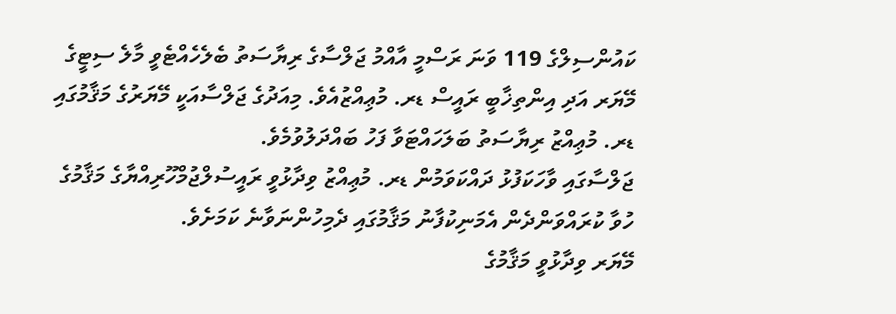ކައުންސިލްގެ 119 ވަނަ ރަސްމީ އާއްމު ޖަލްސާގެ ރިޔާސަތު ބެލެހެއްޓެވީ މާލެ ސިޓީގެ މޭޔަރ އަދި އިންތިޚާބީ ރައީސް ޑރ. މުޢިއްޒުއެވެ. މިއަދުގެ ޖަލްސާއަކީ މޭޔަރުގެ މަޤާމުގައި ޑރ. މުޢިއްޒު ރިޔާސަތު ބަލަހައްޓަވާ ފަހު ބައްދަލުވުމެވެ.
ޖަލްސާގައި ވާހަކަފުޅު ދައްކަވަމުން ޑރ. މުޢިއްޒު ވިދާޅުވީ ރައީސުލްޖުމްހޫރިއްޔާގެ މަޤާމުގެ ހުވާ ކުރައްވަންދެން އެމަނިކުފާނު މަޤާމުގައި ދެމިހުންނަވާނެ ކަމަށެވެ.
މޭޔަރ ވިދާޅުވީ މަޤާމުގެ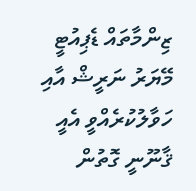ޒިންމާތައް ޑެޕިއުޓީ މޭޔަރު ނަރީޝް އާއި ހަވާލުކުރެއްވީ އެއީ ޤާނޫނީ ގޮތުން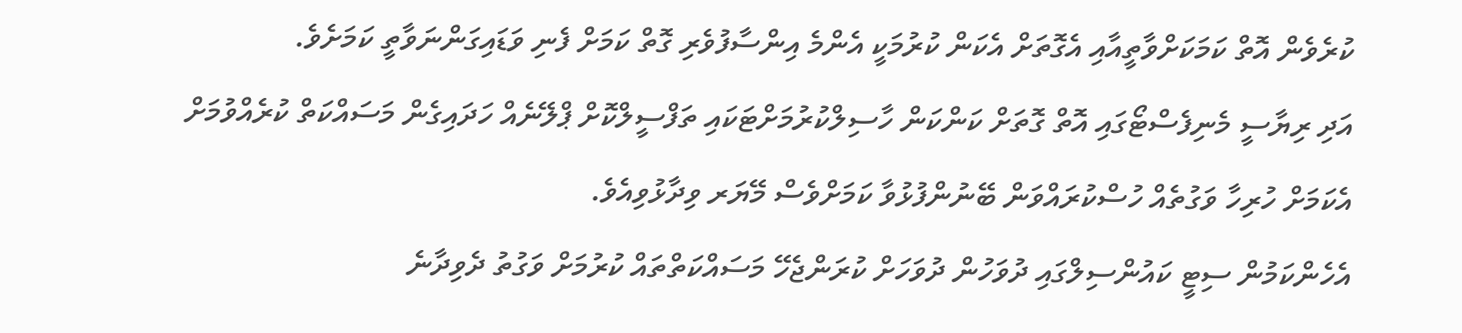ކުރެވެން އޮތް ކަމަކަށްވާތީއާއި އެގޮތަށް އެކަން ކުރުމަކީ އެންމެ އިންސާފުވެރި ގޮތް ކަމަށް ފެނި ވަޑައިގަންނަވާތީ ކަމަށެވެ.
އަދި ރިޔާސީ މެނިފެސްޓޯގައި އޮތް ގޮތަށް ކަންކަން ހާސިލްކުރުމަށްޓަކައި ތަފްސީލްކޮށް ޕްލޭނެއް ހަދައިގެން މަސައްކަތް ކުރެއްވުމަށް އެކަމަށް ހުރިހާ ވަގުތެއް ހުސްކުރައްވަން ބޭނުންފުޅުވާ ކަމަށްވެސް މޭޔަރ ވިދާޅުވިއެވެ.
އެހެންކަމުން ސިޓީ ކައުންސިލްގައި ދުވަހުން ދުވަހަށް ކުރަންޖެހޭ މަސައްކަތްތައް ކުރުމަށް ވަގުތު ދެވިދާނެ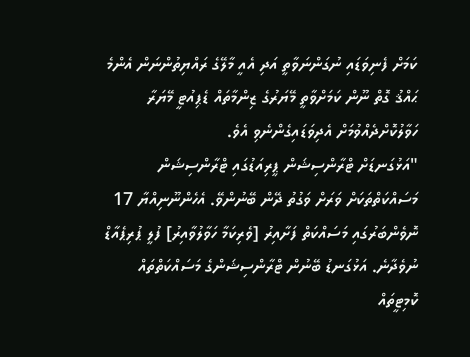ކަމަށް ފެނިވަޑައި ނުގަންނަވާތީ އަދި އެއީ މާލޭގެ ރައްޔިތުންނަން އެންމެ ޙައްޤު ގޮތް ނޫން ކަމަށްވާތީ މޭޔަރުގެ ޒިންމާތައް ޑެޕިއުޓީ މޭޔަރާ ހަވާލުކޮށްދެއްވުމަށް އެދިވަޑައިގެންނެވި އެވެ.
"އަޅުގަނޑަށް ޓްރާންސިޝަން ޕީރިއަޑުގައި ޓްރާންސިޝަން މަސައްކަތްތަކަށް ވަރަށް ވަގުތު ދޭން ބޭނުންވޭ. އެހެންނޫނިއްޔާ 17 ނޮވެންބަރުގައި މަސައްކަތް ފަށާއިރު [ވެރިކަމާ ހަވާލުވާއިރު] ފުލީ ޕުރިޕެއާޑް ނުވެދާނެ. އަޅުގަނޑު ބޭނުން ޓްރާންސިޝަންގެ މަސައްކަތްތައް ކޮމިޓީތައް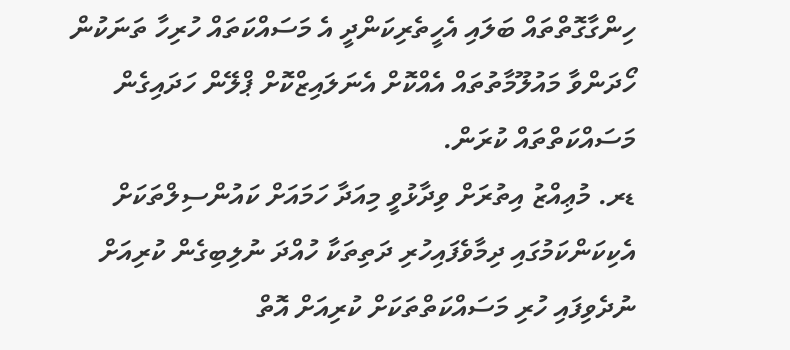ހިންގާގޮތްތައް ބަލައި އެހީތެރިކަންދީ އެ މަސައްކަތައް ހުރިހާ ތަނަކުން ހޯދަންވާ މައުލޫމާތުތައް އެއްކޮށް އެނަލައިޒްކޮށް ޕްލޭން ހަދައިގެން މަސައްކަތްތައް ކުރަން.
ޑރ. މުޢިއްޒު އިތުރަށް ވިދާޅުވީ މިއަދާ ހަމައަށް ކައުންސިލްތަކަށް އެކިކަންކަމުގައި ދިމާވެފައިހުރި ދަތިތަކާ ހުއްދަ ނުލިބިގެން ކުރިއަށް ނުދެވިފައި ހުރި މަސައްކަތްތަކަށް ކުރިއަށް އޮތް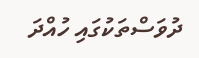ދުވަސްތަކުގައި ހުއްދަ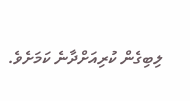ލިބިގެން ކުރިއަށްދާނެ ކަމަށެވެ.